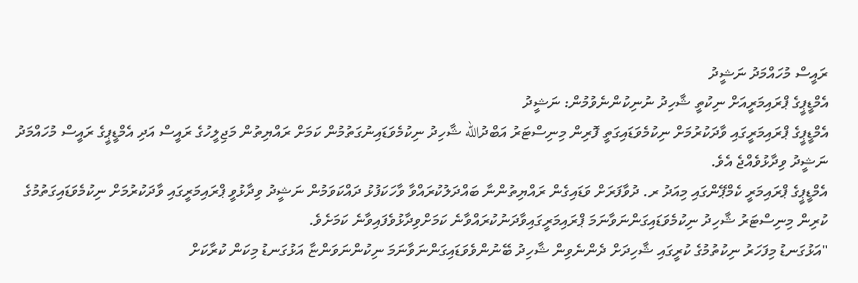ރައީސް މުހައްމަދު ނަޝީދު
އެމްޑީޕީގެ ޕްރައިމަރީއަށް ނިކުތީ ޝާހިދު ނުނިކުންނެވުމުން: ނަޝީދު
އެމްޑީޕީގެ ޕްރައިމަރީގައި ވާދަކުރުމަށް ނިކުމެވަޑައިގަތީ ފޮރިން މިނިސްޓަރު އަބްދުالله ޝާހިދު ނިކުމެވަޑައިނުގަތުމުން ކަމަށް ރައްޔިތުން މަޖިލީހުގެ ރައީސް އަދި އެމްޑީޕީގެ ރައީސް މުހައްމަދު ނަޝީދު ވިދާޅުވެއްޖެ އެވެ.
އެމްޑީޕީގެ ޕްރައިމަރީ ކެމްޕޭންގައި މިއަދު ރ. ދުވާފަރަށް ވަޑައިގެން ރައްޔިތުންނާ ބައްދަލުކުރައްވާ ވާހަކަފުޅު ދައްކަވަމުން ނަޝީދު ވިދާޅުވީ ޕްރައިމަރީގައި ވާދަކުރުމަށް ނިކުމެވަޑައިގަތުމުގެ ކުރިން މިނިސްޓަރު ޝާހިދު ނިކުމެވަޑައިގަންނަވާނަމަ ޕްރައިމަރީގައިވާދަނުކުރައްވާނެ ކަމަށްވިދާޅުވެފައިވާނެ ކަމަށެވެ.
"އަޅުގަނޑު މިފަހަރު ނިކުތުމުގެ ކުރީގައި ޝާހިދަށް ދެންނެވިން ޝާހިދު ބޭނުންވެވަޑައިގަންނަވާނަމަ ނިކުންނަވަންޏާ އަޅުގަނޑު މިކަން ކުރާކަށް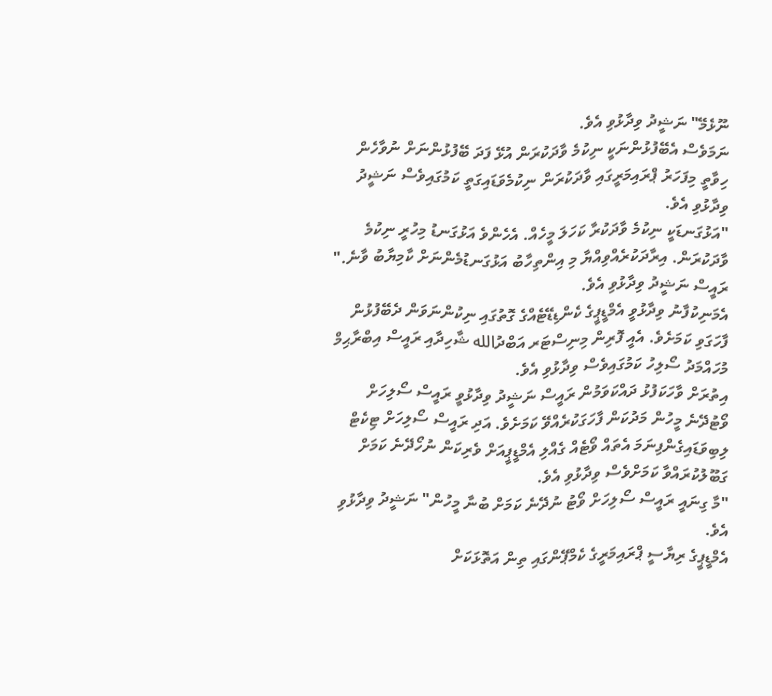ނޫޅެމޭ" ނަޝީދު ވިދާޅުވި އެވެ.
ނަމަވެސް އެބޭފުޅުންނަކީ ނިކުމެ ވާދަކުރަން އުޅޭ ފަދަ ބޭފުޅުންނަށް ނުވާހެން ހިވާތީ މިފަހަރު ޕްރައިމަރީގައި ވާދަކުރަން ނިކުމެވަޑައިގަތީ ކަމުގައިވެސް ނަޝީދު ވިދާޅުވި އެވެ.
"އަޅުގަނޑަކީ ނިކުމެ ވާދަކުރާ ކަހަލަ މީހެއް. އެހެންވެ އަޅުގަނޑު މިހުރީ ނިކުމެ ވާދަކުރަން. އިރާދަކުރެއްވިއްޔާ މި އިންތިހާބު އަޅުގަނޑުމެންނަށް ކާމިޔާބު ވާނެ." ރައީސް ނަޝީދު ވިދާޅުވި އެވެ.
އެމަނިކުފާނު ވިދާޅުވީ އެމްޑީޕީގެ ކެންޑިޑޭޓެއްގެ ގޮތުގައި ނިކުންނަވަން ދެބޭފުޅުން ފާހަގަވި ކަމަށެވެ. އެއީ ފޮރިން މިނިސްޓަރ އަބްދުالله ޝާހިދާއި ރައީސް އިބްރާޙިމް މުހައްމަދު ސޯލިހު ކަމުގައިވެސް ވިދާޅުވި އެވެ.
އިތުރަށް ވާހަކަފުޅު ދައްކަވަމުން ރައީސް ނަޝީދު ވިދާޅުވީ ރައީސް ސޯލިހަށް ވޯޓުދޭނެ މީހުން މަދުކަން ފާހަގަކުރެއްވޭ ކަމަށެވެ. އަދި ރައީސް ސޯލިހަށް ޓިކެޓް ލިބިވަޑައިގެންފިނަމަ އެތައް ވޯޓެއް ގެއްލި އެމްޑީޕީއަށް ވެރިކަން ނުހޯދޭނެ ކަމަށް ގަބޫލުކުރައްވާ ކަމަށްވެސް ވިދާޅުވި އެވެ.
"މާ ގިނައީ ރައީސް ސޯލިހަށް ވޯޓު ނުދޭނެ ކަމަށް ބުނާ މީހުން" ނަޝީދު ވިދާޅުވި އެވެ.
އެމްޑީޕީގެ ރިޔާސީ ޕްރައިމަރީގެ ކެމްޕޭންގައި ތިން އަތޮޅަކަށް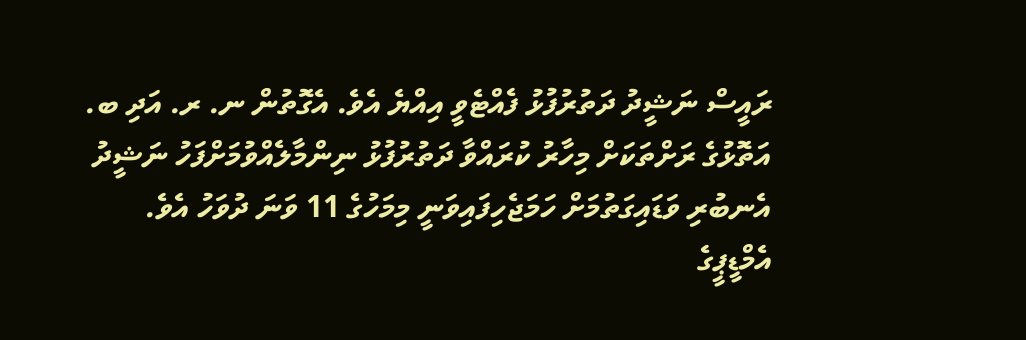ރައީސް ނަޝީދު ދަތުރުފުޅު ފެއްޓެވީ އިއްޔެ އެވެ. އެގޮތުން ނ. ރ. އަދި ބ. އަތޮޅުގެ ރަށްތަކަށް މިހާރު ކުރައްވާ ދަތުރުފުޅު ނިންމާލެއްވުމަށްފަހު ނަޝީދު އެނބުރި ވަޑައިގަތުމަށް ހަމަޖެހިފައިވަނީ މިމަހުގެ 11 ވަނަ ދުވަހު އެވެ.
އެމްޑީޕީގެ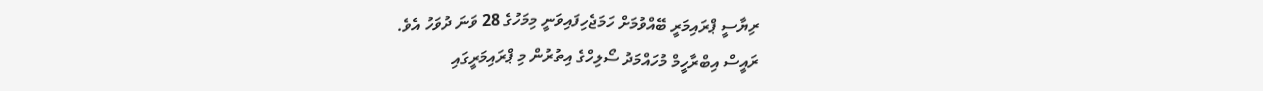ރިޔާސީ ޕްރައިމަރީ ބޭއްވުމަށް ހަމަޖެހިފައިވަނީ މިމަހުގެ 28 ވަނަ ދުވަހު އެވެ.
ރައީސް އިބްރާހީމް މުހައްމަދު ސޯލިހްގެ އިތުރުން މި ޕްރައިމަރީގައި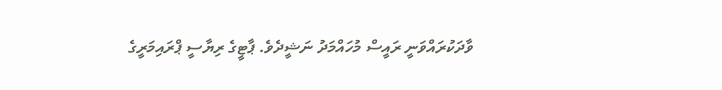ވާދަކުރައްވަނީ ރައީސް މުހައްމަދު ނަޝީދެވެ. ޕާޓީގެ ރިޔާސީ ޕްރައިމަރީގެ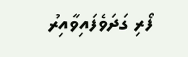ފޯރި ގަދަވެފައިވާއިރު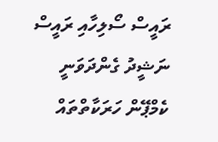ރައީސް ސޯލިހާއި ރައީސް ނަޝީދު ގެންދަވަނީ ކެމްޕޭން ހަރަކާތްތައް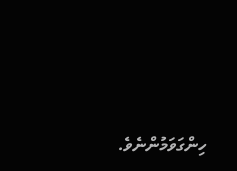ހިންގަވަމުންނެވެ.